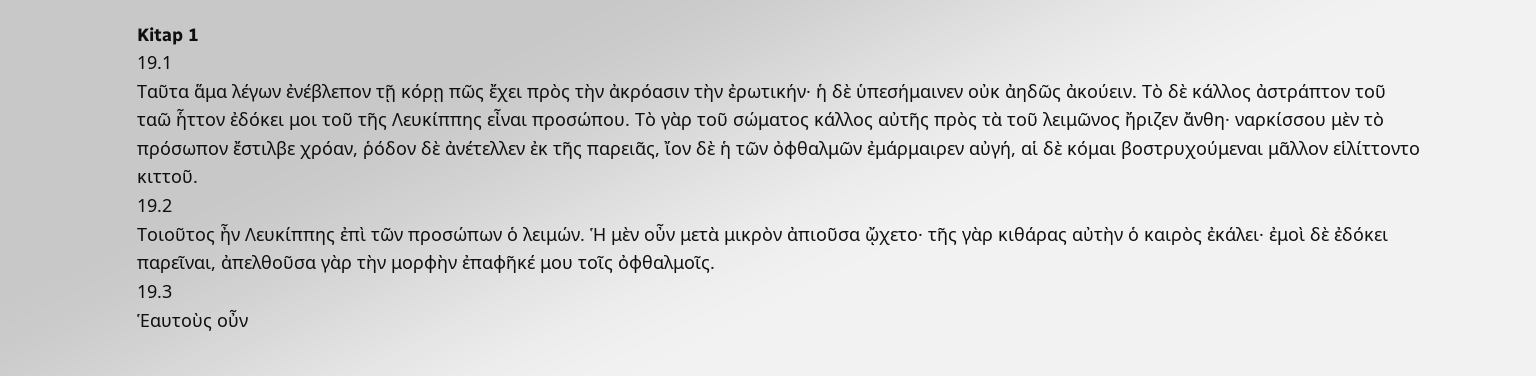Kitap 1
19.1
Ταῦτα ἅμα λέγων ἐνέβλεπον τῇ κόρῃ πῶς ἔχει πρὸς τὴν ἀκρόασιν τὴν ἐρωτικήν· ἡ δὲ ὑπεσήμαινεν οὐκ ἀηδῶς ἀκούειν. Τὸ δὲ κάλλος ἀστράπτον τοῦ ταῶ ἧττον ἐδόκει μοι τοῦ τῆς Λευκίππης εἶναι προσώπου. Τὸ γὰρ τοῦ σώματος κάλλος αὐτῆς πρὸς τὰ τοῦ λειμῶνος ἤριζεν ἄνθη· ναρκίσσου μὲν τὸ πρόσωπον ἔστιλβε χρόαν, ῥόδον δὲ ἀνέτελλεν ἐκ τῆς παρειᾶς, ἴον δὲ ἡ τῶν ὀφθαλμῶν ἐμάρμαιρεν αὐγή, αἱ δὲ κόμαι βοστρυχούμεναι μᾶλλον εἱλίττοντο κιττοῦ.
19.2
Τοιοῦτος ἦν Λευκίππης ἐπὶ τῶν προσώπων ὁ λειμών. Ἡ μὲν οὖν μετὰ μικρὸν ἀπιοῦσα ᾤχετο· τῆς γὰρ κιθάρας αὐτὴν ὁ καιρὸς ἐκάλει· ἐμοὶ δὲ ἐδόκει παρεῖναι, ἀπελθοῦσα γὰρ τὴν μορφὴν ἐπαφῆκέ μου τοῖς ὀφθαλμοῖς.
19.3
Ἑαυτοὺς οὖν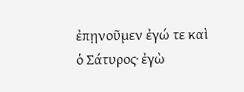ἐπῃνοῦμεν ἐγώ τε καὶ ὁ Σάτυρος· ἐγὼ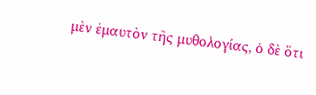μὲν ἐμαυτὸν τῆς μυθολογίας, ὁ δὲ ὅτι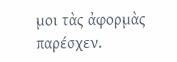μοι τὰς ἀφορμὰς παρέσχεν.